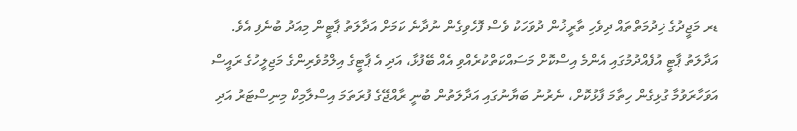ޑރ މަޖީދުގެ ޚިދުމަތްތައް ދިވެހި ތާރީޚުން ދުވަހަކު ވެސް ފޮހެވިގެން ނުދާނެ ކަމަށް އަދާލަތު ޕާޓީން މިއަދު ބުނެފި އެވެ.
އަދާލަތު ޕާޓީ އުފެއްދުމުގައި އެންމެ އިސްކޮށް މަސައްކަތްކުރެއްވި އެއް ބޭފުޅާ، އަދި އެ ޕާޓީގެ އިލްމުވެރިންގެ މަޖިލީހުގެ ރައީސް އަވަހާރަވުމާ ގުޅިގެން ހިތާމަ ފާޅުކޮށް، ނެރުނު ބަޔާނުގައި އަދާލަތުން ބުނީ ރާއްޖޭގެ ފުރަތަމަ އިސްލާމިކް މިނިސްޓަރު އަދި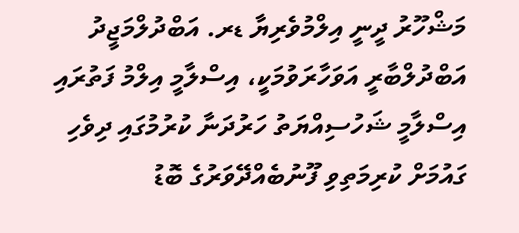މަޝްހޫރު ދީނީ އިލްމުވެރިޔާ ޑރ. އަބްދުލްމަޖީދު އަބްދުލްބާރީ އަވަހާރަވުމަކީ، އިސްލާމީ އިލްމު ފަތުރައި އިސްލާމީ ޝަހުސިއްޔަތު ހަރުދަނާ ކުރުމުގައި ދިވެހި ގައުމަށް ކުރިމަތިވި ފޫނުބެއްދޭވަރުގެ ބޮޑު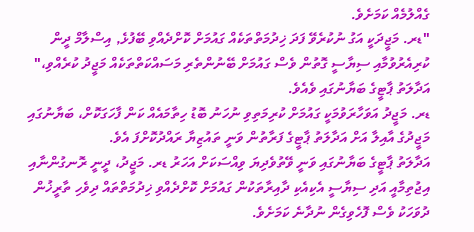ގެއްލުމެއް ކަމަށެވެ.
"ޑރ. މަޖީދަކީ އަގު ނުކުރެވޭ ފަދަ ޚިދުމަތްތަކެއް ގައުމަށް ކޮށްދެއްވި ބޭފުޅެ, އިސްލާމް ދީން ކުރިއެރުވުމާއި ސިޔާސީ ގޮތުން ވެސް ގައުމަށް ބޭނުންތެރި މަސައްކަތްތަކެއް މަޖީދު ކުރެއްވި،" އަދާލަތު ޕާޓީގެ ބަޔާނުގައި ވެއެވެ.
ޑރ. މަޖީދު އަވަހާރަވުމަކީ ގައުމަށް ކުރިމަތިވި ނުހަނު ބޮޑު ހިތާމައެއް ކަން ފާހަގަކޮށް، ބަޔާނުގައި މަޖީދުގެ އާއިލާ އަށް އަދާލަތު ޕާޓީގެ ފަރާތުން ވަނީ ތައުޒިޔާ ރައްދުކޮށްފަ އެވެ.
އަދާލަތު ޕާޓީގެ ބަޔާނުގައި ވަނީ ވޭތުވެދިޔަ ވިއްސަކަށް އަހަރު ޑރ. މަޖީދު، ދީނީ ރޮނގުންނާއި އިޖުތިމާއީ އަދި ސިޔާސީ އެކިއެކި ދާއިރާތަކުން ގައުމަށް ކޮށްދެއްވި ޚިދުމަތްތައް ދިވެހި ތާރީޚުން ދުވަހަކު ވެސް ފޮހެވިގެން ނުދާނެ ކަމަށެވެ.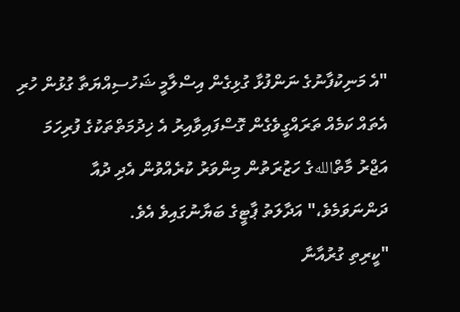"އެ މަނިކުފާނުގެ ނަންފުޅާ ގުޅިގެން އިސްލާމީ ޝަހުސިއްޔަތާ ގުޅުން ހުރި އެތައް ކަމެއް ތަރައްގީވެގެން ގޮސްފައިވާއިރު އެ ޚިދުމަތްތަކުގެ ފުރިހަމަ އަޖްރު މާތްاللهގެ ހަޒުރަތުން މިންވަރު ކުރެއްވުން އެދި ދުއާ ދަންނަވަމެވެ،" އަދާލަތު ޕާޓީގެ ބަޔާނުގައިވެ އެވެ.
"ކީރިތި ގުރުއާނާ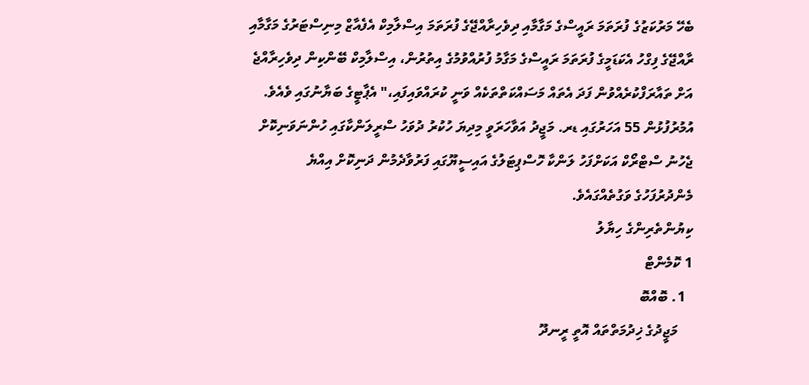ބެހޭ މަރުކަޒުގެ ފުރަތަމަ ރައީސްގެ މަގާމާއި ދިވެހިރާއްޖޭގެ ފުރަތަމަ އިސްލާމިކް އެފެއާޒް މިނިސްޓަރުގެ މަގާމާއި ރާއްޖޭގެ ފިގްހު އެކަޑަމީގެ ފުރަތަމަ ރައީސްގެ މަގާމު ފުރުއްވުމުގެ އިތުރުން، އިސްލާމިކް ބޭންކިން ދިވެހިރާއްޖެ އަށް ތައާރަފްކުރެއްވުން ފަދަ އެތައް މަސައްކަތްތަކެއް ވަނީ ކުރައްވައިފައި،" އެޕާޓީގެ ބަޔާނުގައި ވެއެވެ.
އުމުރުފުޅުން 55 އަހަރުގައި ޑރ. މަޖީދު އަވާހަރަވީ މިދިޔަ ހުކުރު ދުވަހު ސްރީލަންކާގައި ހުންނަވަނިކޮށް ޖެހުނު ސްޓްރޯކް އަކަށްފަހު ލަންކާ ހޮސްޕިޓަލުގެ އައިސީޔޫގައި ފަރުވާދެމުން ދަނިކޮށް އިއްޔެ މެންދުރުފަހުގެ ވަގުތެއްގައެވެ.
ކިޔުންތެރިންގެ ހިޔާލު
1 ކޮމެންޓް
  1. ބޮއްބޮ
    މަޖީދުގެ ޚިދުމަތްތައް އޮތީ ރީނދޫ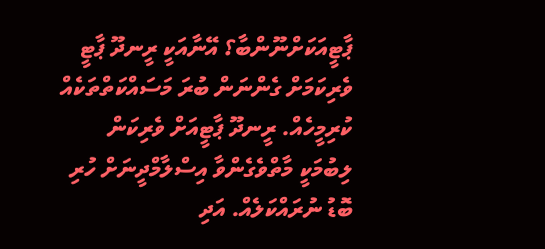ޕާޓީއަކަށްނޫންބާ؟ އޭނާއަކީ ރީނދޫ ޕާޓީ ވެރިކަމަށް ގެންނަން ބުރަ މަސައްކަތްތަކެއް ކުރިމީހެއް. ރީނދޫ ޕާޓީއަށް ވެރިކަން ލިބުމަކީ މާތްވެގެންވާ އިސްލާމްދީނަށް ހުރި ބޮޑު ނުރައްކަލެއް. އަދި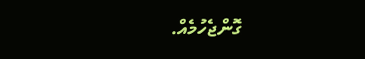ގޮންޖެހުމެއް.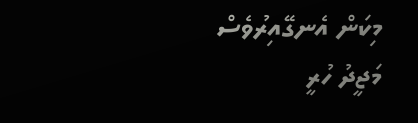މިކަން އެނގޭއިރުވެސް މަޖީދު ހުރީ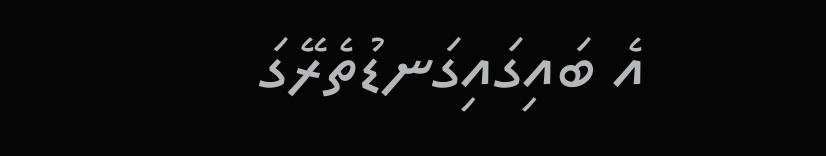އެ ބައިގައިގަނޑުތެރޭގަ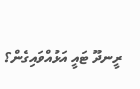ރީނދޫ ޓައީ އަޅުއްވައިގެން؟